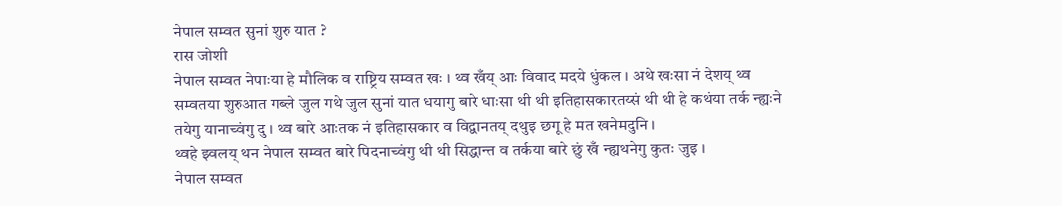नेपाल सम्वत सुनां शुरु यात ?
रास जोशी
नेपाल सम्वत नेपाःया हे मौलिक व राष्ट्रिय सम्वत खः । थ्व खँय् आः विवाद मदये धुंकल । अथे खःसा नं देशय् थ्व सम्वतया शुरुआत गब्ले जुल गथे जुल सुनां यात धयागु बारे धाःसा थी थी इतिहासकारतय्सं थी थी हे कथंया तर्क न्ह्यःने तयेगु यानाच्वंगु दु । थ्व बारे आःतक नं इतिहासकार व विद्वानतय् दथुइ छगू हे मत खनेमदुनि ।
थ्वहे झ्वलय् थन नेपाल सम्वत बारे पिदनाच्वंगु थी थी सिद्धान्त व तर्कया बारे छुं खँ न्ह्यथनेगु कुतः जुइ ।
नेपाल सम्वत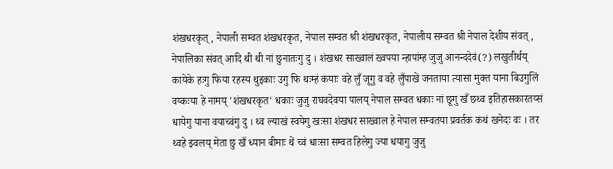शंखधरकृत्, नेपाली सम्वत शंखधरकृत, नेपाल सम्वत श्री शंखधरकृत, नेपालीय सम्वत श्री नेपाल देशीय संवत्, नेपालिका संवत् आदि थी थी नां छुनातःगु दु । शंखधर साख्वालं ख्वपया न्हापांम्ह जुजु आनन्ददेवं(?) लखुतीर्थय् कायेके हःगु फिया रहस्य थुइकाः उगु फि थःम्हं कयाः वहे लुँ जूगु व वहे लुँपाखें जनताया त्यासा मुक्त याना बिउगुलिं वय्कःया हे नामय् 'शंखधरकृत' धकाः जुजु राघवदेवया पालय् नेपाल सम्वत धकाः नां छूगु खँ छथ्व इतिहासकारतय्सं धायेगु याना वयाच्वंगु दु । थ्व ल्याखं स्वयेगु खःसा शंखधर साख्वाल हे नेपाल सम्वतया प्रवर्तक कथं खनेदः वः । तर थ्वहे झ्वलय् मेता छु खँ ध्यान बीमाः थें च्वं धाःसा सम्वत हिलेगु ज्या धयागु जुजु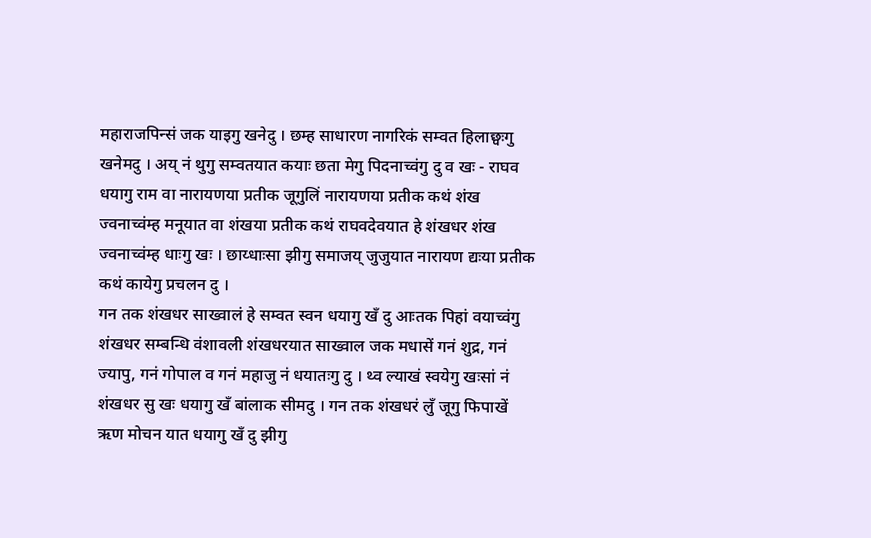महाराजपिन्सं जक याइगु खनेदु । छम्ह साधारण नागरिकं सम्वत हिलाछ्वःगु खनेमदु । अय् नं थुगु सम्वतयात कयाः छता मेगु पिदनाच्वंगु दु व खः - राघव धयागु राम वा नारायणया प्रतीक जूगुलिं नारायणया प्रतीक कथं शंख ज्वनाच्वंम्ह मनूयात वा शंखया प्रतीक कथं राघवदेवयात हे शंखधर शंख ज्वनाच्वंम्ह धाःगु खः । छाय्धाःसा झीगु समाजय् जुजुयात नारायण द्यःया प्रतीक कथं कायेगु प्रचलन दु ।
गन तक शंखधर साख्वालं हे सम्वत स्वन धयागु खँ दु आःतक पिहां वयाच्वंगु शंखधर सम्बन्धि वंशावली शंखधरयात साख्वाल जक मधासें गनं शुद्र, गनं ज्यापु, गनं गोपाल व गनं महाजु नं धयातःगु दु । थ्व ल्याखं स्वयेगु खःसां नं शंखधर सु खः धयागु खँ बांलाक सीमदु । गन तक शंखधरं लुँ जूगु फिपाखें ऋण मोचन यात धयागु खँ दु झीगु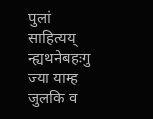पुलां साहित्यय् न्ह्यथनेबहःगु ज्या याम्ह जुलकि व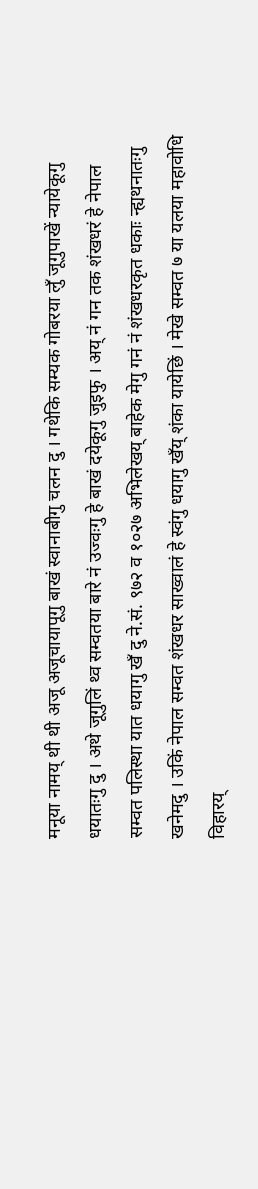मनूया नामय् थी थी अजू अजूचायापूगु बाखं स्वानाबीगु चलन दु । गथेकि सम्यक गोबरया लुँ जूगुपाखें न्यायेकूगु धयातःगु दु । अथे जूगुलिं थ्व सम्वतया बारे नं उज्वःगु हे बाखं दयेकूगु जुइफु । अय् नं गन तक शंखधरं हे नेपाल सम्वत पलिस्था यात धयागु खँ दु ने.सं. ९७२ व १०२७ अभिलेखय् बाहेक मेगु गनं नं शंखधरकृत धकाः न्ह्यथनातःगु खनेमदु । उकिं नेपाल सम्वत शंखधर साख्वालं हे स्वंगु धयागु खँय् शंका यायेछिं । मेखे सम्वत ७ या यलया महावोधि विहारय्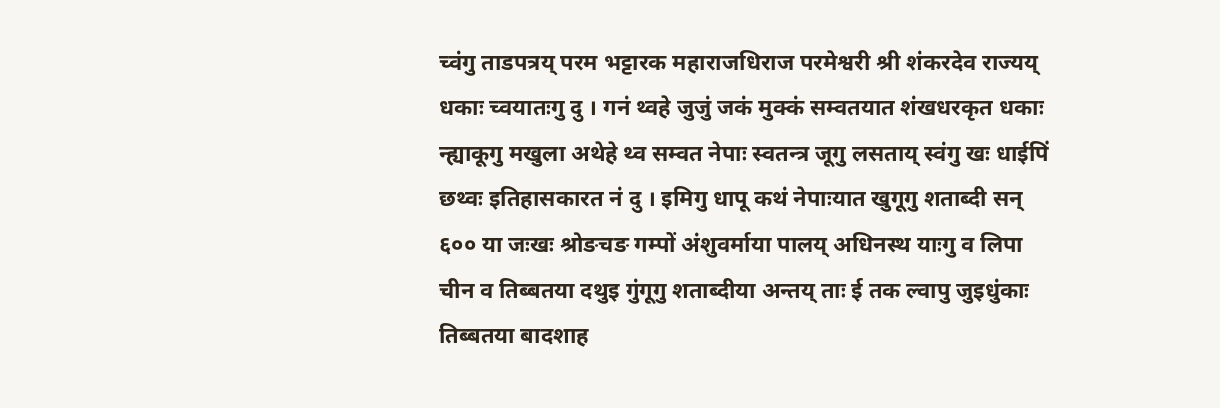च्वंगु ताडपत्रय् परम भट्टारक महाराजधिराज परमेश्वरी श्री शंकरदेव राज्यय् धकाः च्वयातःगु दु । गनं थ्वहे जुजुं जकं मुक्कं सम्वतयात शंखधरकृत धकाः न्ह्याकूगु मखुला अथेहे थ्व सम्वत नेपाः स्वतन्त्र जूगु लसताय् स्वंगु खः धाईपिं छथ्वः इतिहासकारत नं दु । इमिगु धापू कथं नेपाःयात खुगूगु शताब्दी सन् ६०० या जःखः श्रोङचङ गम्पों अंशुवर्माया पालय् अधिनस्थ याःगु व लिपा चीन व तिब्बतया दथुइ गुंगूगु शताब्दीया अन्तय् ताः ई तक ल्वापु जुइधुंकाः तिब्बतया बादशाह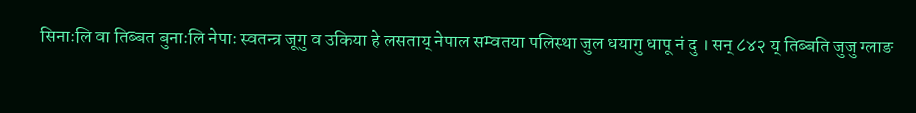सिनाःलि वा तिब्बत बुनाःलि नेपाः स्वतन्त्र जूगु व उकिया हे लसताय् नेपाल सम्वतया पलिस्था जुल धयागु धापू नं दु । सन् ८४२ य् तिब्बति जुजु ग्लाङ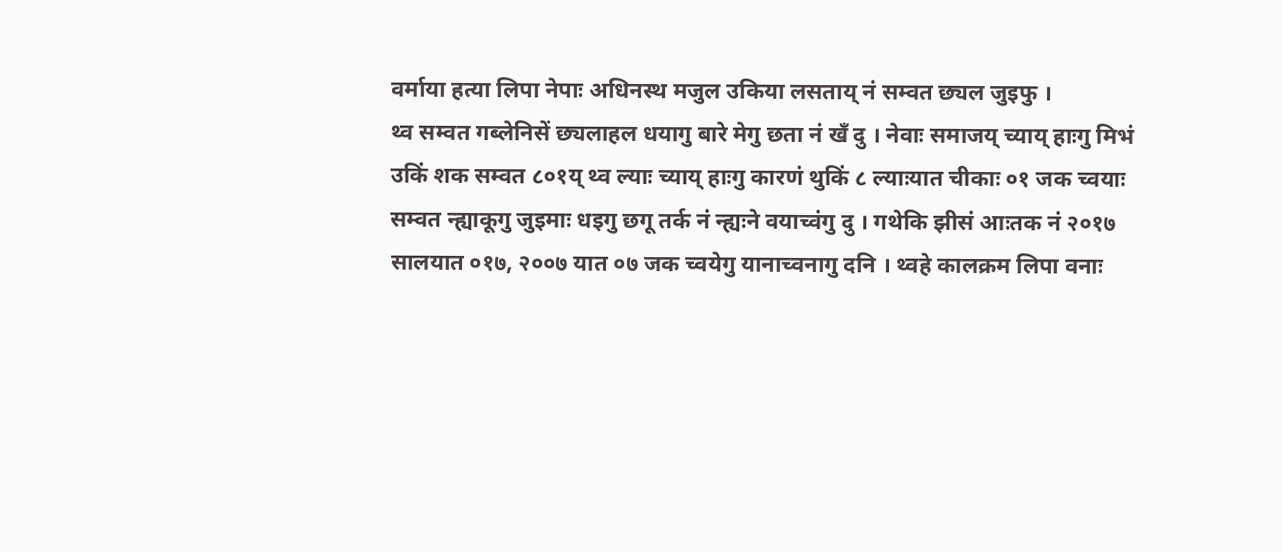वर्माया हत्या लिपा नेपाः अधिनस्थ मजुल उकिया लसताय् नं सम्वत छ्यल जुइफु ।
थ्व सम्वत गब्लेनिसें छ्यलाहल धयागु बारे मेगु छता नं खँ दु । नेवाः समाजय् च्याय् हाःगु मिभं उकिं शक सम्वत ८०१य् थ्व ल्याः च्याय् हाःगु कारणं थुकिं ८ ल्याःयात चीकाः ०१ जक च्वयाः सम्वत न्ह्याकूगु जुइमाः धइगु छगू तर्क नं न्ह्यःने वयाच्वंगु दु । गथेकि झीसं आःतक नं २०१७ सालयात ०१७, २००७ यात ०७ जक च्वयेगु यानाच्वनागु दनि । थ्वहे कालक्रम लिपा वनाः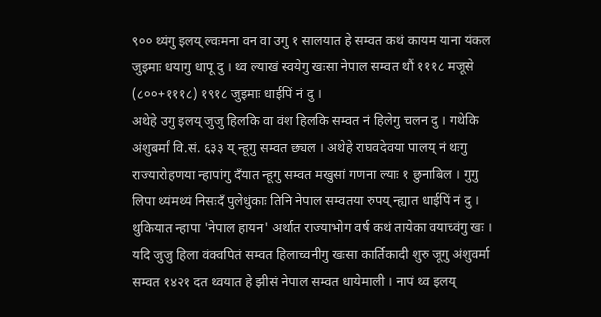९०० थ्यंगु इलय् ल्वःमना वन वा उगु १ सालयात हे सम्वत कथं कायम याना यंकल जुइमाः धयागु धापू दु । थ्व ल्याखं स्वयेगु खःसा नेपाल सम्वत थौं १११८ मजूसे (८००+१११८) १९१८ जुइमाः धाईपिं नं दु ।
अथेहे उगु इलय् जुजु हिलकि वा वंश हिलकि सम्वत नं हिलेगु चलन दु । गथेकि अंशुबर्मां वि.सं. ६३३ य् न्हूगु सम्वत छ्यल । अथेहे राघवदेवया पालय् नं थःगु राज्यारोहणया न्हापांगु दँयात न्हूगु सम्वत मखुसां गणना ल्याः १ छुनाबिल । गुगु लिपा थ्यंमथ्यं निसःदँ पुलेधुंकाः तिनि नेपाल सम्वतया रुपय् न्ह्यात धाईपिं नं दु । थुकियात न्हापा 'नेपाल हायन' अर्थात राज्याभोग वर्ष कथं तायेका वयाच्वंगु खः । यदि जुजु हिला वंक्वपितं सम्वत हिलाच्वनीगु खःसा कार्तिकादी शुरु जूगु अंशुवर्मा सम्वत १४२१ दत थ्वयात हे झीसं नेपाल सम्वत धायेमाली । नापं थ्व इलय्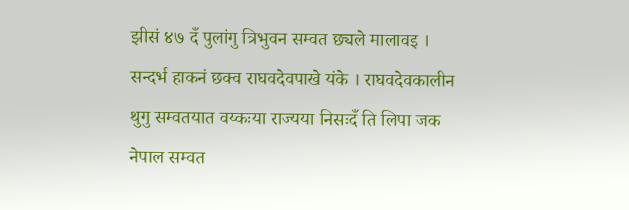झीसं ४७ दँ पुलांगु त्रिभुवन सम्वत छ्यले मालावइ ।
सन्दर्भ हाकनं छक्व राघवदेवपाखे यंके । राघवदेवकालीन थुगु सम्वतयात वय्कःया राज्यया निसःदँ ति लिपा जक नेपाल सम्वत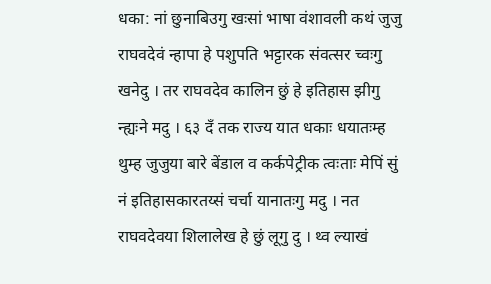धका: नां छुनाबिउगु खःसां भाषा वंशावली कथं जुजु राघवदेवं न्हापा हे पशुपति भट्टारक संवत्सर च्वःगु खनेदु । तर राघवदेव कालिन छुं हे इतिहास झीगु न्ह्यःने मदु । ६३ दँ तक राज्य यात धकाः धयातःम्ह थुम्ह जुजुया बारे बेंडाल व कर्कपेट्रीक त्वःताः मेपिं सुं नं इतिहासकारतय्सं चर्चा यानातःगु मदु । नत राघवदेवया शिलालेख हे छुं लूगु दु । थ्व ल्याखं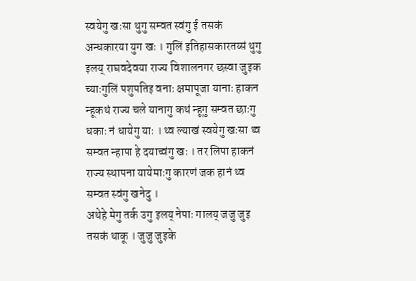स्वयेगु खःसा थुगु सम्वत स्वंगु ई तसकं अन्धकारया युग खः । गुलिं इतिहासकारतय्सं थुगु इलय् राघवदेवया राज्य विशालनगर छस्वा जुइक च्याःगुलिं पशुपतिइ वनाः क्षमापूजा यानाः हाकन न्हूकथं राज्य चले यानागु कथं न्हूगु सम्वत छाःगु धकाः नं धायेगु याः । थ्व ल्याखं स्वयेगु खःसा थ्व सम्वत न्हापा हे दयाच्वंगु खः । तर लिपा हाकनं राज्य स्थापना यायेमाःगु कारणं जक हानं थ्व सम्वत स्वंगु खनेदु ।
अथेहे मेगु तर्क उगु इलय् नेपाः गालय् जजु जुइ तसकं थाकू । जुजु जुइके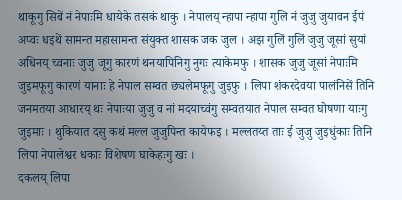थाकूगु सिबें नं नेपाःमि धायेके तसकं थाकु । नेपालय् न्हापा न्हापा गुलि नं जुजु जुयावन ईपं अप्वः धइथें सामन्त महासामन्त संयुक्त शासक जक जुल । अझ गुलिं गुलिं जुजु जूसां सुयां अधिनय् च्वनाः जुजु जूगु कारणं थनयापिनिगु नुगः त्याकेमफु । शासक जुजु जूसां नेपाःमि जुइमफूगु कारणं यानाः हे नेपाल सम्वत छ्यलेमफूगु जुइफु । लिपा शंकरदेवया पालंनिसें तिनि जनमतया आधारय् थः नेपाःया जुजु व नां मदयाच्वंगु सम्वतयात नेपाल सम्वत घोषणा याःगु जुइमाः । थुकियात दसु कथं मल्ल जुजुपिन्त कायेफइ । मल्लतय्त ताः ई जुजु जुइधुंकाः तिनि लिपा नेपालेश्वर धकाः विशेषण घाकेहःगु खः ।
दकलय् लिपा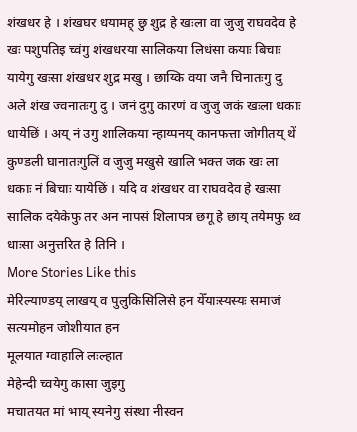शंखधर हे । शंखघर धयामह् छु शुद्र हे खःला वा जुजु राघवदेव हे खः पशुपतिइ च्वंगु शंखधरया सालिकया लिधंसा कयाः बिचाः यायेगु खःसा शंखधर शुद्र मखु । छाय्कि वया जनै चिनातःगु दु अले शंख ज्वनातःगु दु । जनं दुगु कारणं व जुजु जकं खःला धकाः धायेछिं । अय् नं उगु शालिकया न्हाय्पनय् कानफत्ता जोगीतय् थें कुण्डली घानातःगुलिं व जुजु मखुसे खालि भक्त जक खः ला धकाः नं बिचाः यायेछिं । यदि व शंखधर वा राघवदेव हे खःसा सालिक दयेकेफु तर अन नापसं शिलापत्र छगू हे छाय् तयेमफु थ्व धाःसा अनुत्तरित हे तिनि ।
More Stories Like this
मेरिल्याण्डय् लाखय् व पुलुकिसिलिसे हन येँयाःस्यस्यः समाजं सत्यमोहन जोशीयात हन
मूलयात ग्वाहालि लःल्हात
मेहेन्दी च्वयेगु कासा जुइगु
मचातयत मां भाय् स्यनेगु संस्था नीस्वन